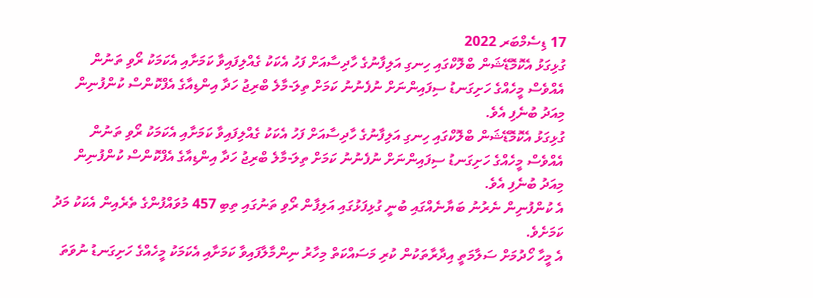17 ޑިސެމްބަރ 2022
ގުޅިގަޅު އެކޮމޮޑޭޝަން ބްލޮކްގައި ހިނގި އަލިފާނުގެ ހާދިސާއަށް ފަހު އެކަކު ގެއްލިފައިވާ ކަމަށާއި އެކަމަކު ރޯވި ތަނުން އެއްވެސް މީހެއްގެ ހަށިގަނޑު ސިފައިންނަށް ނުފެނުނު ކަމަށް ތިލަ-މާލެ ބްރިޖު ހަދާ އިންޑިއާގެ އެފްކޮންސް ކުންފުނިން މިއަދު ބުނެފި އެވެ.
ގުޅިގަޅު އެކޮމޮޑޭޝަން ބްލޮކްގައި ހިނގި އަލިފާނުގެ ހާދިސާއަށް ފަހު އެކަކު ގެއްލިފައިވާ ކަމަށާއި އެކަމަކު ރޯވި ތަނުން އެއްވެސް މީހެއްގެ ހަށިގަނޑު ސިފައިންނަށް ނުފެނުނު ކަމަށް ތިލަ-މާލެ ބްރިޖު ހަދާ އިންޑިއާގެ އެފްކޮންސް ކުންފުނިން މިއަދު ބުނެފި އެވެ.
އެ ކުންފުނިން ނެރުނު ބަޔާނެއްގައި ބުނީ ގުޅިފަޅުގައި އަލިފާން ރޯވި ތަނުގައި ތިބި 457 މުވައްފުންގެ ތެރެއިން އެކަކު މަދު ކަމަށެވެ.
އެ މީހާ ހޯދުމަށް ސަލާމަތީ އިދާރާތަކުން ކުރި މަސައްކަތް މިހާރު ނިންމާލާފައިވާ ކަމަށާއި އެކަމަކު މީހެއްގެ ހަށިގަނޑު ނުވަތަ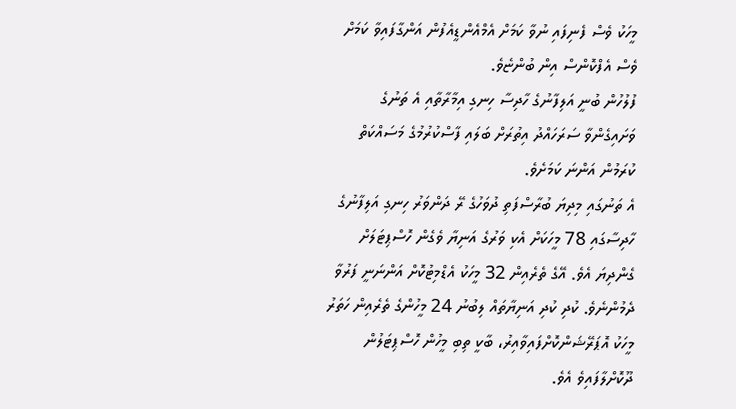މީހަކު ވެސް ފެނިފައި ނުވާ ކަމަށް އެމްއެންޑީއެފުން އަންގާފައިވާ ކަމަށް ވެސް އެފްކޮންސް އިން ބުންޏެވެ.
ފުލުހުން ބުނީ އަލިފާނުގެ ހާދިސާ ހިނގި އިމާރާތާއި އެ ތަނުގެ ވަށައިގެންވާ ސަރަހައްދު އިތުރަށް ބަލައި ފާސްކުރުމުގެ މަސައްކަތް ކުރަމުން އަންނަ ކަމަށެވެ.
އެ ތަނުގައި މިދިޔަ ބުރާސްފަތި ދުވަހުގެ ރޭ ދަންވަރު ހިނގި އަލިފާނުގެ ހާދިސާގައި 78 މީހަކަށް އެކި ވަރުގެ އަނިޔާ ވެގެން ހޮސްޕިޓަލަށް ގެންދިޔަ އެވެ. އޭގެ ތެރެއިން 32 މީހަކު އެޑްމިޓުކޮށް އަންނަނީ ފަރުވާ ދެމުންނެވެ. ކުދި ކުދި އަނިޔާތައް ލިބުނު 24 މީހުންގެ ތެރެއިން ހަތަރު މީހަކު އޮޕަރޭޝަންކޮށްފައިވާއިރު، ބާކީ ތިބި މީހުން ހޮސްޕިޓަލުން ދޫކޮށްލާފައިވެ އެވެ.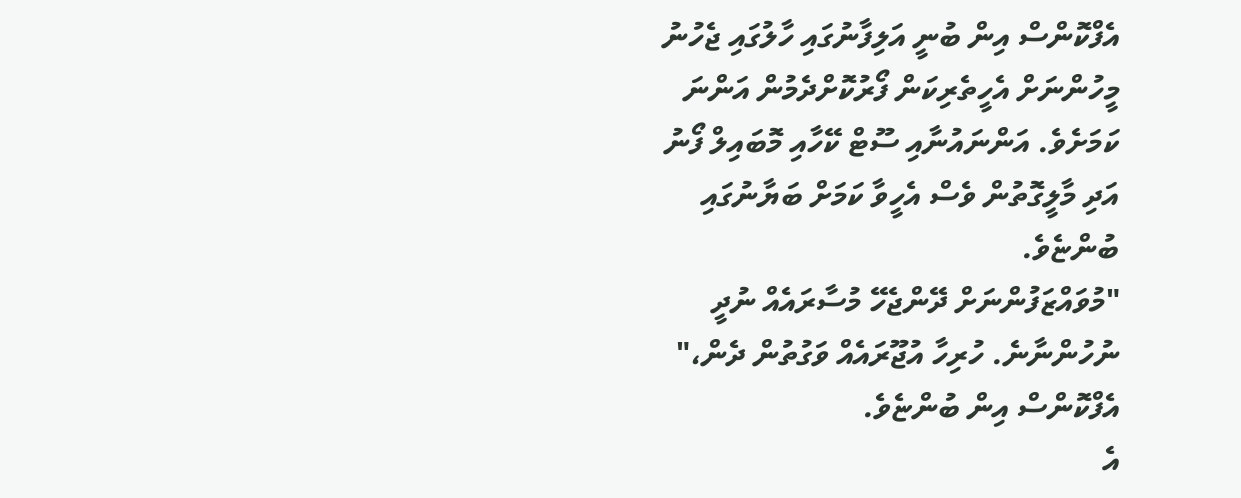އެފްކޮންސް އިން ބުނީ އަލިފާނުގައި ހާލުގައި ޖެހުނު މީހުންނަށް އެހީތެރިކަން ފޯރުކޮށްދެމުން އަންނަ ކަމަށެވެ. އަންނައުނާއި ސޫޓް ކޭހާއި މޮބައިލް ފޯނު އަދި މާލީގޮތުން ވެސް އެހީވާ ކަމަށް ބަޔާނުގައި ބުންޏެވެ.
"މުވައްޒަފުންނަށް ދޭންޖެހޭ މުސާރައެއް ނުދީ ނުހުންނާނެ. ހުރިހާ އުޖޫރައެއް ވަގުތުން ދެން،" އެފްކޮންސް އިން ބުންޏެވެ.
އެ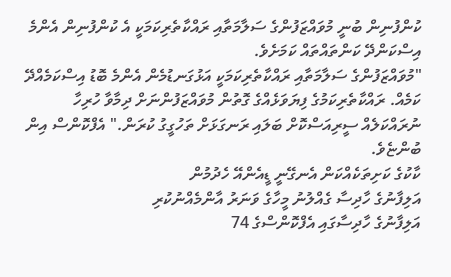ކުންފުނިން ބުނީ މުވައްޒަފުންގެ ސަލާމަތާއި ރައްކާތެރިކަމަކީ އެ ކުންފުނިން އެންމެ އިސްކަންދޭ ކަންތައްތައް ކަމަށެވެ.
"މުވައްޒަފުންގެ ސަލާމަތާއި ރައްކާތެރިކަމަކީ އަޅުގަނޑުމެން އެންމެ ބޮޑު އިސްކަމެއްދޭ ކަމެއް. ރައްކާތެރިކަމުގެ ފިޔަވަޅެއްގެ ގޮތުން މުވައްޒަފުންނަށް ދިމާވާ ހުރިހާ ނުރައްކަލެއް ސީރިއަސްކޮށް ބަލައި ރަނގަޅަށް ތަހުގީގު ކުރަން." އެފްކޮންސް އިން ބުންޏެވެ.
ކާކުގެ ކަށިތަކެއްކަން އެނގޭނީ ޑީއެންއޭ ހެދުމުން
އަލިފާނުގެ ހާދިސާ ގެއްލުނު މީހާގެ ވަނަރު އާންމެއްނުކުރި
އަލިފާނުގެ ހާދިސާގައި އެފްކޮންސްގެ 74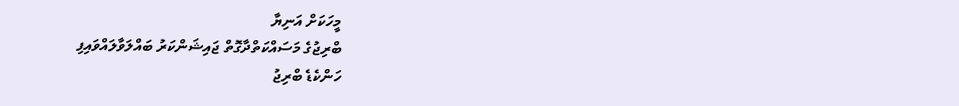މީހަކަށް އަނިޔާ
ބްރިޖުގެ މަސައްކަތްދާގޮތް ޖައިޝަންކަރު ބައްލަވާލައްވައިފި
ހަންކެޑެ ބްރިޖު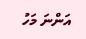އަންނަ މަހު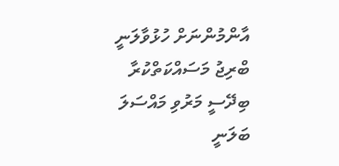އާންމުންނަށް ހުޅުވާލަނީ
ބްރިޖު މަސައްކަތްކުރާ ބިދޭސީ މަރުވި މައްސަލަ ބަލަނީ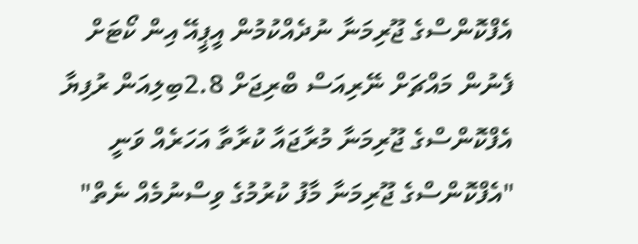އެފްކޮންސްގެ ޖޫރިމަނާ ނުދެއްކުމުން އީޕީއޭ އިން ކޯޓަށް
ފެނުން މައްޗަށް ނޭރިއަސް ބްރިޖަށް 2.8ބިލިއަން ރުފިޔާ
އެފްކޮންސްގެ ޖޫރިމަނާ މުރާޖައާ ކުރާތާ އަހަރެއް ވަނީ
"އެފްކޮންސްގެ ޖޫރިމަނާ މާފު ކުރުމުގެ ވިސްނުމެއް ނެތް"